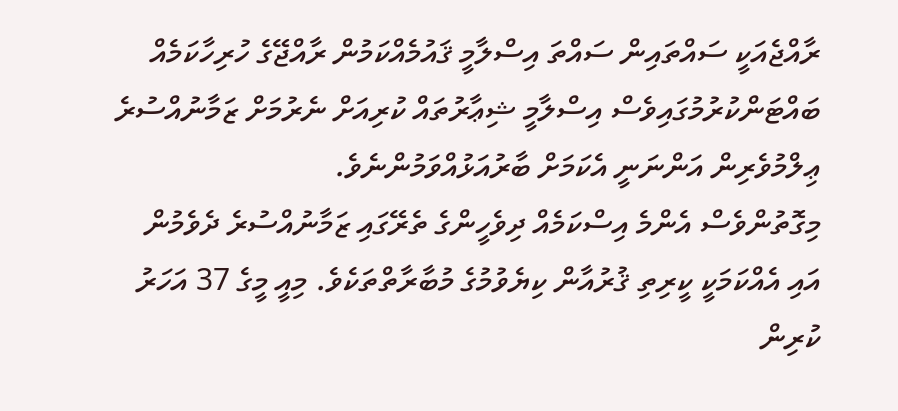ރާއްޖެއަކީ ސައްތައިން ސައްތަ އިސްލާމީ ޤައުމެއްކަމުން ރާއްޖޭގެ ހުރިހާކަމެއް ބައްޓަންކުރުމުގައިވެސް އިސްލާމީ ޝިޢާރުތައް ކުރިއަށް ނެރުމަށް ޒަމާނުއްސުރެ ޢިލްމުވެރިން އަންނަނީ އެކަމަށް ބާރުއަޅުއްވަމުންނެވެ.
މިގޮތުންވެސް އެންމެ އިސްކަމެއް ދިވެހީންގެ ތެރޭގައި ޒަމާނުއްސުރެ ދެވެމުން އައި އެއްކަމަކީ ކީރިތި ޤުރުއާން ކިޔެވުމުގެ މުބާރާތްތަކެވެ. މިއީ މީގެ 37 އަހަރު ކުރިން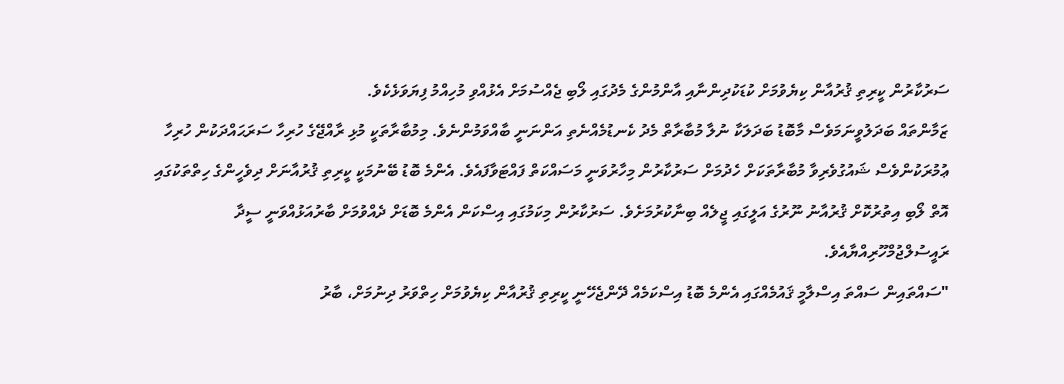ސަރުކާރުން ކީރިތި ޤުރުއާން ކިޔެވުމަށް ކުޑަކުދިންނާއި އާންމުންގެ މެދުގައި ލޯބި ޖެއްސުމަށް އެޅުއްވި މުހިއްމު ފިޔަވަޅެކެވެ.
ޒަމާންތައް ބަދަލުވީނަމަވެސް މާބޮޑު ބަދަލަކާ ނުލާ މުބާރާތް މެދު ކެނޑުމެއްނެތި އަންނަނީ ބާއްވަމުންނެވެ. މިމުބާރާތަކީ މުޅި ރާއްޖޭގެ ހުރިހާ ސަރަޙައްދަކުން ހުރިހާ ޢުމުރަކުންވެސް ޝައުގުވެރިވާ މުބާރާތަކަށް ހެދުމަށް ސަރުކާރުން މިހާރުވަނީ މަސައްކަތް ފައްޓަވާފައެވެ. އެންމެ ބޮޑު ބޭނުމަކީ ކީރިތި ޤުރުއާނަށް ދިވެހީންގެ ހިތްތަކުގައި އޮތް ލޯބި އިތުރުކޮށް ޤުރުއާނު ނޫރުގެ އަލީގައި ޖީލެއް ބިނާކުރުމަށެވެ. ސަރުކާރުން މިކަމުގައި އިސްކަން އެންމެ ބޮޑަށް ދެއްވުމަށް ބާރުއަޅުއްވަނީ ސީދާ ރައީސުލްޖުމްހޫރިއްޔާއެވެ.
"ސައްތައިން ސައްތަ އިސްލާމީ ޤައުމެއްގައި އެންމެ ބޮޑު އިސްކަމެއް ދޭންޖެހޭނީ ކީރިތި ޤުރުއާން ކިޔެވުމަށް ހިތްވަރު ދިނުމަށް، ބާރު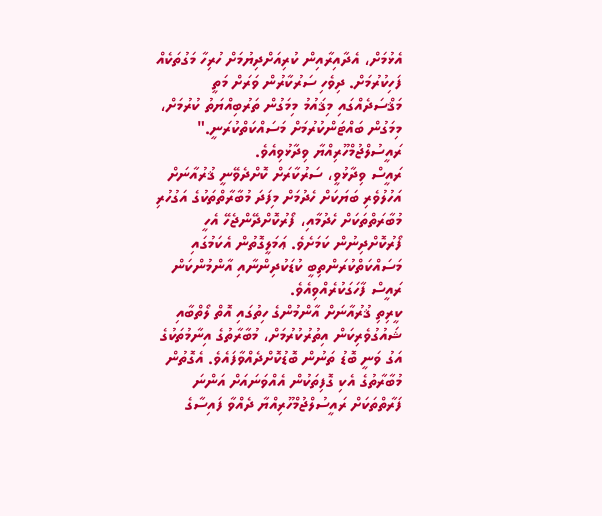އެޅުމަށް، އެދާއިރާއިން ކުރިއަށްދިޔުމަށް ހުރިހާ މަގުތަކެއް ފަހިކުރުމަށް. ދިވެހި ސަރުކާރުން ވަރަށް މަތީ މަޤްސަދެއްގައި މިޤައުމު މިމަގުން ތަރުބިއްޔަތު ކުރުމަށް، މިމަގުން ބައްޓަންކުރުމަށް މަސައްކަތްކުރަނީ." ރައީސުލްޖުމްހޫރިއްޔާ ވިދާޅުވިއެވެ.
ރައީސް ވިދާޅުވީ، ސަރުކާރަށް ކޮށްދެވޭނީ ޤުރުއާނަށް އަހުލުވެރި ބަޔަކަށް ހެދުމަށް މިފަދަ މުބާރާތްތަކުގެ އަގުހުރި މުބާރަތްތަކަށް ހެދުމާއި، ފޯރުކޮށްދޭންޖެހޭ އެހީ ފޯރުކޮށްދިނުން ކަމަށެވެ. ޢަމަލީގޮތުން އެކަމުގައި މަސައްކަތްކުރަންތިބީ ކުޑަކުދިންނާއި އާންމުންކަން ރައީސް ފާހަގަކުރެއްވިއެވެ.
ކީރިތި ޤުރުއާނަށް އާންމުންގެ ހިތުގައި އޮތް ލޯތްބާއި ޝައުގުވެރިކަން އިތުރުކުރުމަށް، މުބާރާތުގެ އިނާމުތަކުގެ އަގު ވަނީ ބޮޑު ތަނުން ބޮޑުކޮށްދެއްވާފައެވެ. އެގޮތުން މުބާރާތުގެ އެކި ގޮފިތަކުން އެއްވަނައަށް އަންނަ ފަރާތްތަކަށް ރައީސުލްޖުމްހޫރިއްޔާ ދެއްވާ ފައިސާގެ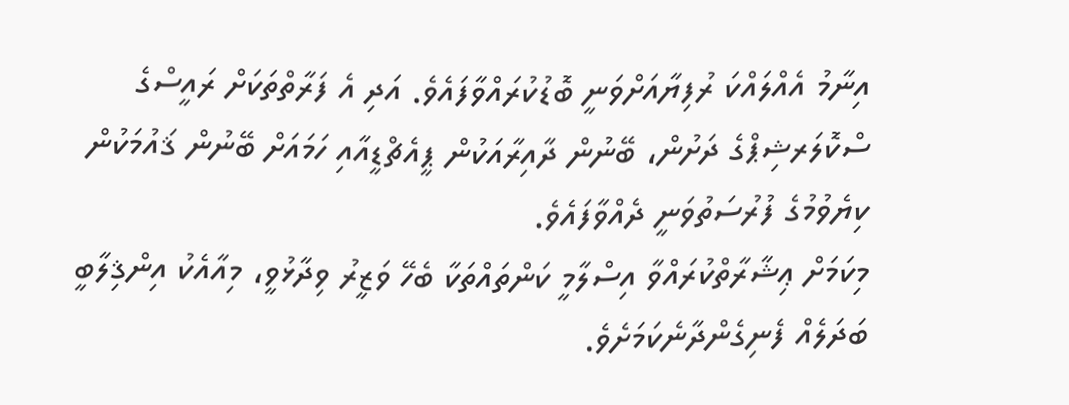އިނާމު އެއްލައްކަ ރުފިޔާއަށްވަނީ ބޮޑުކުރައްވާފައެވެ. އަދި އެ ފަރާތްތަކަށް ރައީސްގެ ސްކޮލަރޝިޕްގެ ދަށުން، ބޭނުން ދާއިރާއަކުން ޕީއެޗްޑީއާއި ހަމައަށް ބޭނުން ޤައުމަކުން ކިޔެވުމުގެ ފުރުސަތުވަނީ ދެއްވާފައެވެ.
މިކަމަށް ޢިޝާރާތްކުރައްވާ އިސްލާމީ ކަންތައްތަކާ ބެހޭ ވަޒީރު ވިދާޅުވީ، މިއާއެކު އިންޤިލާބީ ބަދަލެއް ފެނިގެންދާނެކަމަށެވެ.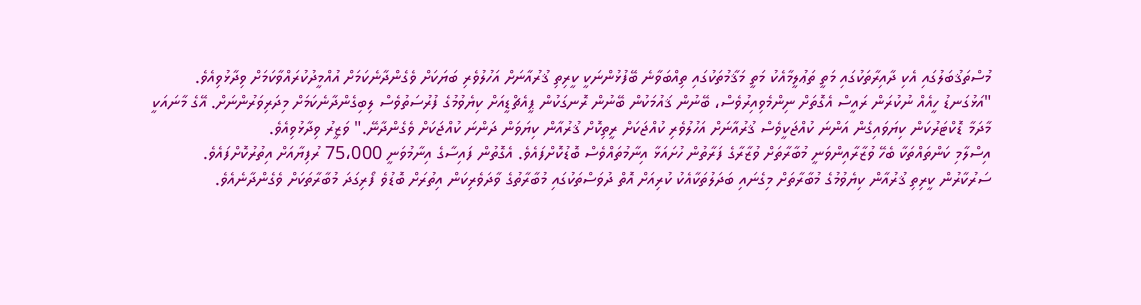މުސްތަޤުބަލުގައި އެކި ދާއިރާތަކުގައި މަތީ ތަޢުލީމާއެކު މަތީ މަޤާމުތަކުގައި ތިއްބަވާނެ ބޭފުޅުންނަކީ ކީރިތި ޤުރުއާނަށް އަހުލުވެރި ބަޔަކަށް ވެގެންދާނެކަމަށް އުއްމީދުކުރައްވާކަމަށް ވިދާޅުވިއެވެ.
"އަޅުގަނޑު ހީއެއް ނުކުރަން ރައީސް އެގޮތަށް ނިންމެވިއިރުވެސް، ބޭނުން ޤައުމަކުން ބޭނުން ރޮނގަކުން ޕީއެޗްޑީއަށް ކިޔެވުމުގެ ފުރުސަތުވެސް ލިބިގެންދާނެކަމަށް މިދަރިވަރުންނަށް. އޭގެ މާނައަކީ މާދަމާ ޑޮކްޓަރުކަން ކިޔަވައިގެން އަންނަ ކުއްޖަކީވެސް ޤުރުއާނަށް އަހުލުވެރި ކުއްޖަކަށް ރީތިކޮށް ޤުރުއާން ކިޔަވަން ދަންނަ ކުއްޖަކަށް ވެގެންދާނޭ." ވަޒީރު ވިދާޅުވިއެވެ.
އިސްލާމި ކަންތައްތަކާ ބެހޭ ވުޒާރާއިންވަނީ މުބާރާތަށް ވުޒާރާގެ ފަރާތުން ހުށައަޅާ އިނާމުތައްވެސް ބޮޑުކޮށްފައެވެ. އެގޮތުން ފައިސާގެ އިނާމުވަނީ 75،000 ރުފިޔާއަށް އިތުރުކޮށްފައެވެ.
ސަރުކާރުން ކީރިތި ޤުރުއާން ކިޔެވުމުގެ މުބާރާތަށް މިގެނައި ބަދަލުތަކާއެކު ކުރިއަށް އޮތް ދުވަސްތަކުގައި މުބާރާތުގެ ވާދަވެރިކަން އިތުރަށް ބޮޑުވެ ފޯރިގަދަ މުބާރާތަކަށް ވެގެންދާނެއެވެ.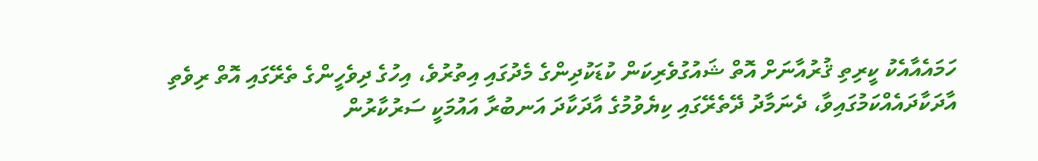ހަމައެއާއެކު ކީރިތި ޤުރުއާނަށް އޮތް ޝައުގުވެރިކަން ކުޑަކުދިންގެ މެދުގައި އިތުރުވެ، އިހުގެ ދިވެހީންގެ ތެރޭގައި އޮތް ރިވެތި އާދަކާދައެއްކަމުގައިވާ، ދެނަމާދު ދޭތެރޭގައި ކިޔެވުމުގެ އާދަކާދަ އަނބުރާ އައުމަކީ ސަރުކާރުން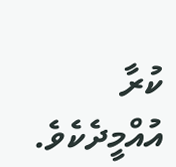ކުރާ އުއްމީދެކެވެ.